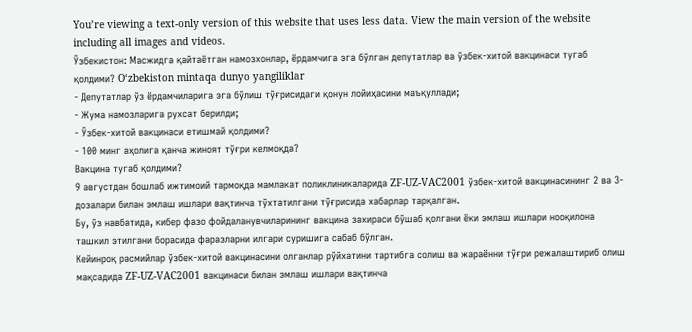You’re viewing a text-only version of this website that uses less data. View the main version of the website including all images and videos.
Ўзбекистон: Масжидга қайтаётган намозхонлар, ёрдамчига эга бўлган депутатлар ва ўзбек-хитой вакцинаси тугаб қолдими? O‘zbekiston mintaqa dunyo yangiliklar
- Депутатлар ўз ёрдамчиларига эга бўлиш тўғрисидаги қонун лойиҳасини маъқуллади;
- Жума намозларига рухсат берилди;
- Ўзбек-хитой вакцинаси етишмай қолдими?
- 100 минг аҳолига қанча жиноят тўғри келмоқда?
Вакцина тугаб қолдими?
9 августдан бошлаб ижтимоий тармоқда мамлакат поликлиникаларида ZF-UZ-VAC2001 ўзбек-хитой вакцинасининг 2 ва 3-дозалари билан эмлаш ишлари вақтинча тўхтатилгани тўғрисида хабарлар тарқалган.
Бу, ўз навбатида, кибер фазо фойдаланувчиларининг вакцина захираси бўшаб қолгани ёки эмлаш ишлари нооқилона ташкил этилгани борасида фаразларни илгари суришига сабаб бўлган.
Кейинроқ расмийлар ўзбек-хитой вакцинасини олганлар рўйхатини тартибга солиш ва жараённи тўғри режалаштириб олиш мақсадида ZF-UZ-VAC2001 вакцинаси билан эмлаш ишлари вақтинча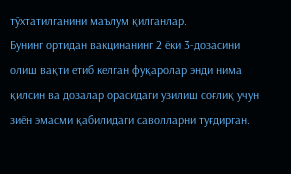тўхтатилганини маълум қилганлар.
Бунинг ортидан вакцинанинг 2 ёки 3-дозасини олиш вақти етиб келган фуқаролар энди нима қилсин ва дозалар орасидаги узилиш соғлиқ учун зиён эмасми қабилидаги саволларни туғдирган.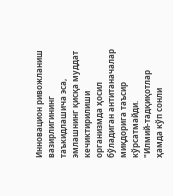Инновацион ривожланиш вазирлигининг таъкидлашича эса, эмлашнинг қисқа муддат кечиктирилиши организмда ҳосил бўладиган антитаначалар миқдорига таъсир кўрсатмайди.
"Илмий-тадқиқотлар ҳамда кўп сонли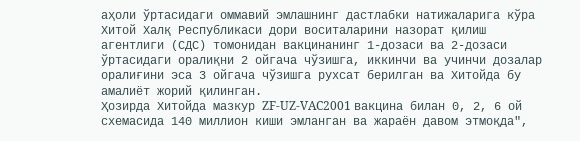аҳоли ўртасидаги оммавий эмлашнинг дастлабки натижаларига кўра Хитой Халқ Республикаси дори воситаларини назорат қилиш агентлиги (СДС) томонидан вакцинанинг 1-дозаси ва 2-дозаси ўртасидаги оралиқни 2 ойгача чўзишга, иккинчи ва учинчи дозалар оралиғини эса 3 ойгача чўзишга рухсат берилган ва Хитойда бу амалиёт жорий қилинган.
Ҳозирда Хитойда мазкур ZF-UZ-VAC2001 вакцина билан 0, 2, 6 ой схемасида 140 миллион киши эмланган ва жараён давом этмоқда",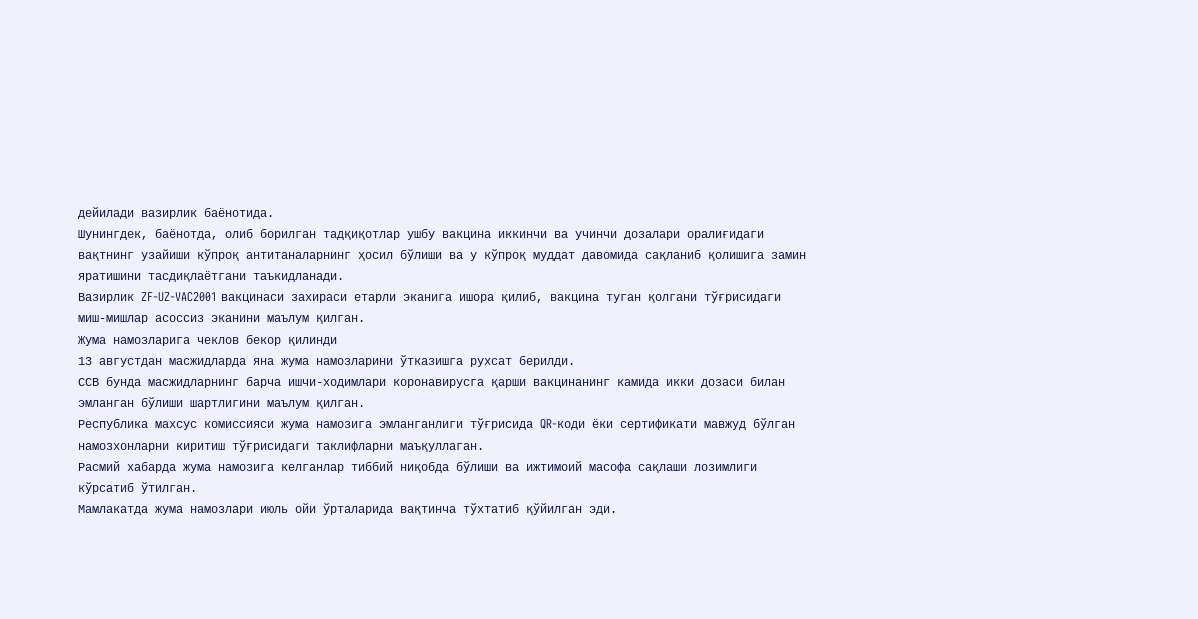дейилади вазирлик баёнотида.
Шунингдек, баёнотда, олиб борилган тадқиқотлар ушбу вакцина иккинчи ва учинчи дозалари оралиғидаги вақтнинг узайиши кўпроқ антитаналарнинг ҳосил бўлиши ва у кўпроқ муддат давомида сақланиб қолишига замин яратишини тасдиқлаётгани таъкидланади.
Вазирлик ZF-UZ-VAC2001 вакцинаси захираси етарли эканига ишора қилиб, вакцина туган қолгани тўғрисидаги миш-мишлар асоссиз эканини маълум қилган.
Жума намозларига чеклов бекор қилинди
13 августдан масжидларда яна жума намозларини ўтказишга рухсат берилди.
ССВ бунда масжидларнинг барча ишчи-ходимлари коронавирусга қарши вакцинанинг камида икки дозаси билан эмланган бўлиши шартлигини маълум қилган.
Республика махсус комиссияси жума намозига эмланганлиги тўғрисида QR-коди ёки сертификати мавжуд бўлган намозхонларни киритиш тўғрисидаги таклифларни маъқуллаган.
Расмий хабарда жума намозига келганлар тиббий ниқобда бўлиши ва ижтимоий масофа сақлаши лозимлиги кўрсатиб ўтилган.
Мамлакатда жума намозлари июль ойи ўрталарида вақтинча тўхтатиб қўйилган эди.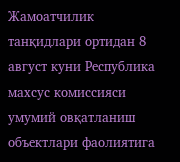Жамоатчилик танқидлари ортидан 8 август куни Республика махсус комиссияси умумий овқатланиш объектлари фаолиятига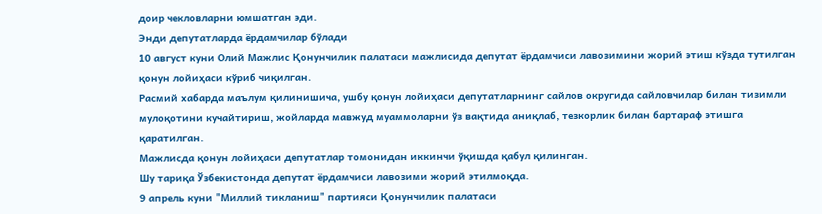доир чекловларни юмшатган эди.
Энди депутатларда ёрдамчилар бўлади
10 август куни Олий Мажлис Қонунчилик палатаси мажлисида депутат ёрдамчиси лавозимини жорий этиш кўзда тутилган қонун лойиҳаси кўриб чиқилган.
Расмий хабарда маълум қилинишича, ушбу қонун лойиҳаси депутатларнинг сайлов округида сайловчилар билан тизимли мулоқотини кучайтириш, жойларда мавжуд муаммоларни ўз вақтида аниқлаб, тезкорлик билан бартараф этишга қаратилган.
Мажлисда қонун лойиҳаси депутатлар томонидан иккинчи ўқишда қабул қилинган.
Шу тариқа Ўзбекистонда депутат ёрдамчиси лавозими жорий этилмоқда.
9 апрель куни "Миллий тикланиш" партияси Қонунчилик палатаси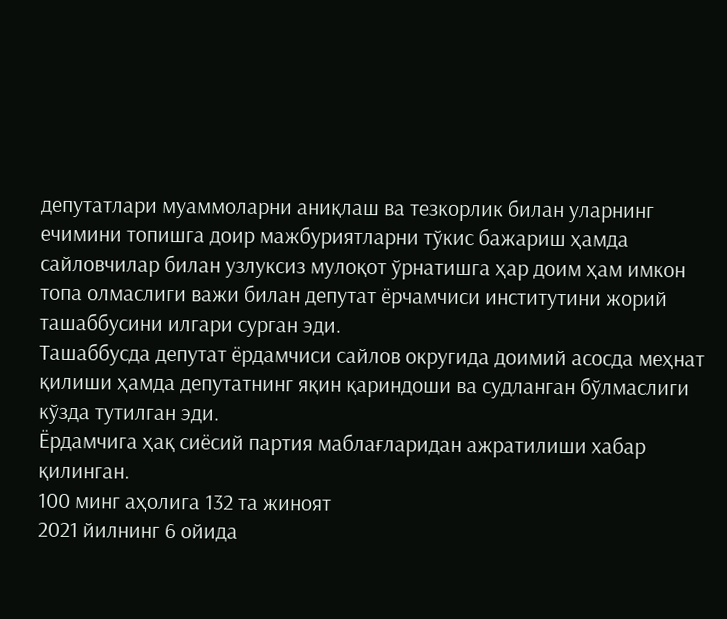депутатлари муаммоларни аниқлаш ва тезкорлик билан уларнинг ечимини топишга доир мажбуриятларни тўкис бажариш ҳамда сайловчилар билан узлуксиз мулоқот ўрнатишга ҳар доим ҳам имкон топа олмаслиги важи билан депутат ёрчамчиси институтини жорий ташаббусини илгари сурган эди.
Ташаббусда депутат ёрдамчиси сайлов округида доимий асосда меҳнат қилиши ҳамда депутатнинг яқин қариндоши ва судланган бўлмаслиги кўзда тутилган эди.
Ёрдамчига ҳақ сиёсий партия маблағларидан ажратилиши хабар қилинган.
100 минг аҳолига 132 та жиноят
2021 йилнинг 6 ойида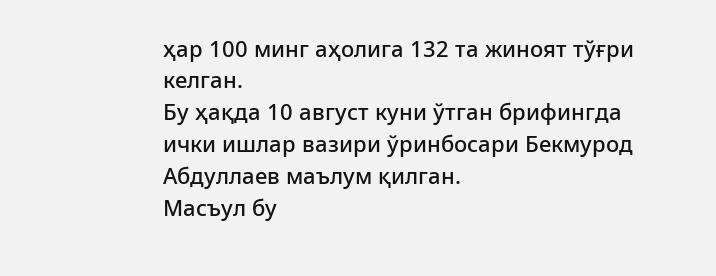ҳар 100 минг аҳолига 132 та жиноят тўғри келган.
Бу ҳақда 10 август куни ўтган брифингда ички ишлар вазири ўринбосари Бекмурод Абдуллаев маълум қилган.
Масъул бу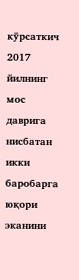кўрсаткич 2017 йилнинг мос даврига нисбатан икки баробарга юқори эканини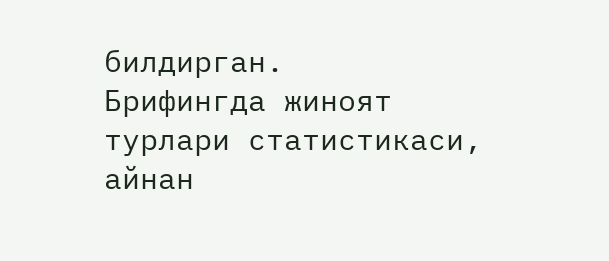билдирган.
Брифингда жиноят турлари статистикаси, айнан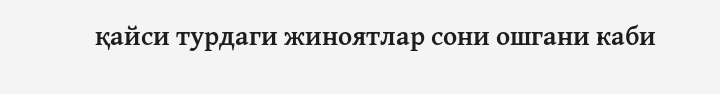қайси турдаги жиноятлар сони ошгани каби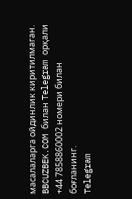масалаларга ойдинлик киритилмаган.
BBCUZBEK.COM билан Telegram орқали +44 7858860002 номери билан боғланинг.
Telegram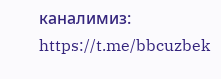каналимиз: https://t.me/bbcuzbek